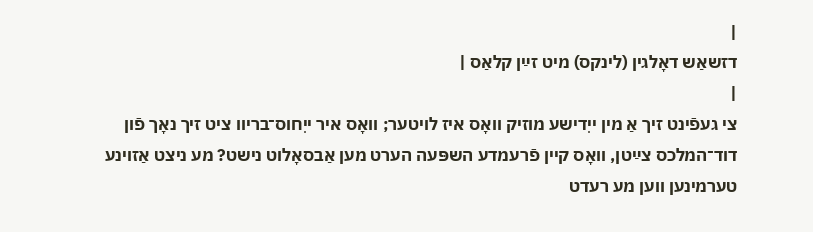|
דזשאַש דאָלגין (לינקס) מיט זײַן קלאַס |
|
צי געפֿינט זיך אַ מין ייִדישע מוזיק וואָס איז לויטער; וואָס איר ייִחוס־בריוו ציט זיך נאָך פֿון דוד־המלכס צײַטן, וואָס קיין פֿרעמדע השפּעה הערט מען אַבסאָלוט נישט? מע ניצט אַזוינע טערמינען ווען מע רעדט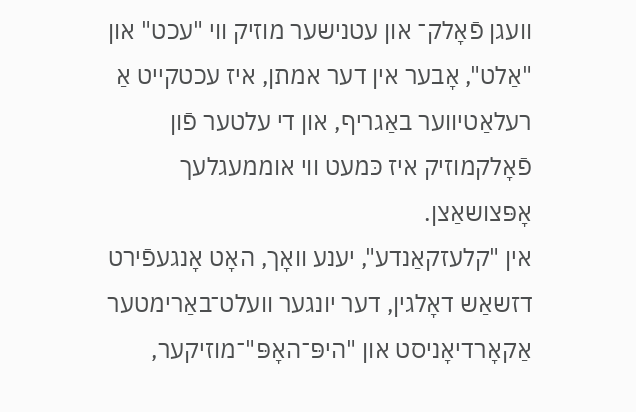וועגן פֿאָלק־ און עטנישער מוזיק ווי "עכט" און "אַלט", אָבער אין דער אמתן, איז עכטקייט אַ רעלאַטיווער באַגריף, און די עלטער פֿון פֿאָלקמוזיק איז כּמעט ווי אוממעגלעך אָפּצושאַצן.
אין "קלעזקאַנדע", יענע וואָך, האָט אָנגעפֿירט דזשאַש דאָלגין, דער יונגער וועלט־באַרימטער אַקאָרדיאָניסט און "היפּ־האָפּ"־מוזיקער,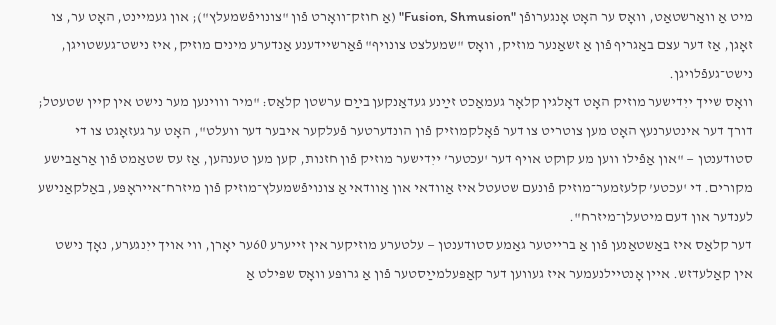מיט אַ וואַרשטאַט, וואָס ער האָט אָנגערופֿן "Fusion, Shmusion" (אַ חוזק־וואָרט פֿון "צונויפֿשמעלץ"); און געמיינט, האָט ער, צו זאָגן, אַז דער עצם באַגריף פֿון אַ זשאַנער מוזיק, וואָס "שמעלצט צונויף" פֿאַרשיידענע אַנדערע מינים מוזיק, איז נישט־געשטויגן, נישט־געפֿלויגן.
וואָס שייך ייִדישער מוזיק האָט דאָלגין קלאָר געמאַכט זײַנע געדאַנקען בײַם ערשטן קלאַס: "מיר וווינען מער נישט אין קיין שטעטל; דורך דער אינטערנעץ האָט מען צוטריט צו דער פֿאָלקמוזיק פֿון הונדערטער פֿעלקער איבער דער וועלט", האָט ער געזאָגט צו די סטודענטן — "און אַפֿילו ווען מע קוקט אויף דער 'עכטער’ ייִדישער מוזיק פֿון חזנות, קען מען טענהען, אַז עס שטאַמט פֿון אַראַבישע מקורים. די 'עכטע’ קלעזמער־מוזיק פֿונעם שטעטל איז אַוודאי און אַוודאי אַ צונויפֿשמעלץ־מוזיק פֿון מיזרח־אייראָפּע, באַלקאַנישע לענדער און דעם מיטעלן־מיזרח".
דער קלאַס איז באַשטאַנען פֿון אַ ברייטער גאַמע סטודענטן — עלטערע מוזיקער אין זייערע 60ער יאָרן, ווי אויך ייִנגערע, נאָך נישט אין קאַלעדזש. איין אָנטיילנעמער איז געווען דער קאַפּעלמײַסטער פֿון אַ גרופּע וואָס שפּילט אַ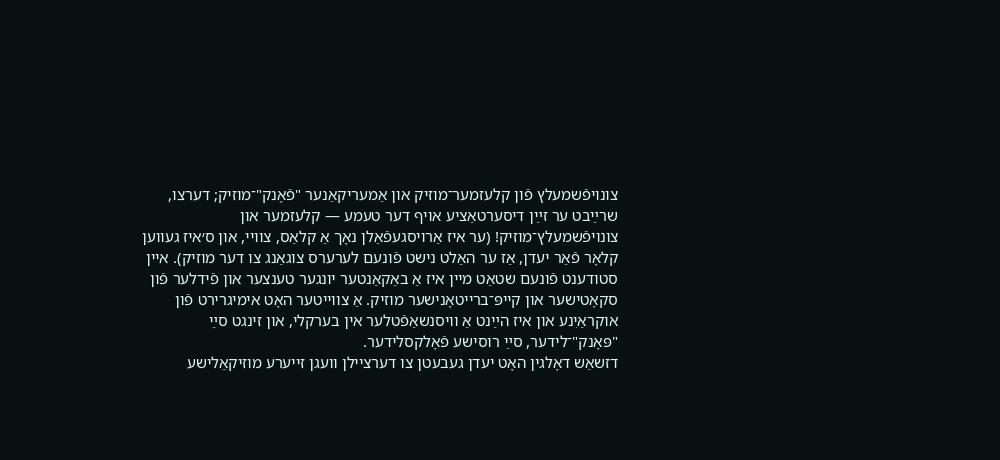צונויפֿשמעלץ פֿון קלעזמער־מוזיק און אַמעריקאַנער "פֿאָנק"־מוזיק; דערצו, שרײַבט ער זײַן דיסערטאַציע אויף דער טעמע — קלעזמער און צונויפֿשמעלץ־מוזיק! (ער איז אַרויסגעפֿאַלן נאָך אַ קלאַס, צוויי, און ס׳איז געווען קלאָר פֿאַר יעדן, אַז ער האַלט נישט פֿונעם לערערס צוגאַנג צו דער מוזיק). איין סטודענט פֿונעם שטאַט מיין איז אַ באַקאַנטער יונגער טענצער און פֿידלער פֿון סקאָטישער און קייפּ־ברייטאָנישער מוזיק. אַ צווייטער האָט אימיגרירט פֿון אוקראַיִנע און איז הײַנט אַ וויסנשאַפֿטלער אין בערקלי, און זינגט סײַ "פּאָנק"־לידער, סײַ רוסישע פֿאָלקסלידער.
דזשאַש דאָלגין האָט יעדן געבעטן צו דערציילן וועגן זייערע מוזיקאַלישע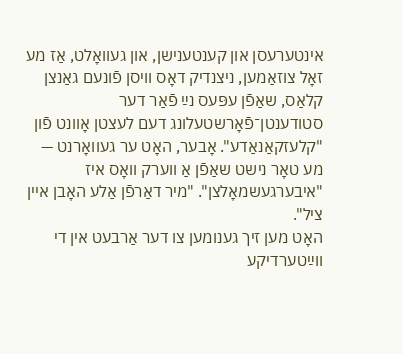אינטערעסן און קענטענישן, און געוואָלט, אַז מע זאָל צוזאַמען, ניצנדיק דאָס וויסן פֿונעם גאַנצן קלאַס, שאַפֿן עפּעס נײַ פֿאַר דער סטודענטן־פֿאָרשטעלונג דעם לעצטן אָוונט פֿון "קלעזקאַנאַדע". אָבער, האָט ער געוואָרנט — מע טאָר נישט שאַפֿן אַ ווערק וואָס איז "איבערגעשמאָלצן". "מיר דאַרפֿן אַלע האָבן איין ציל".
האָט מען זיך גענומען צו דער אַרבעט אין די ווײַטערדיקע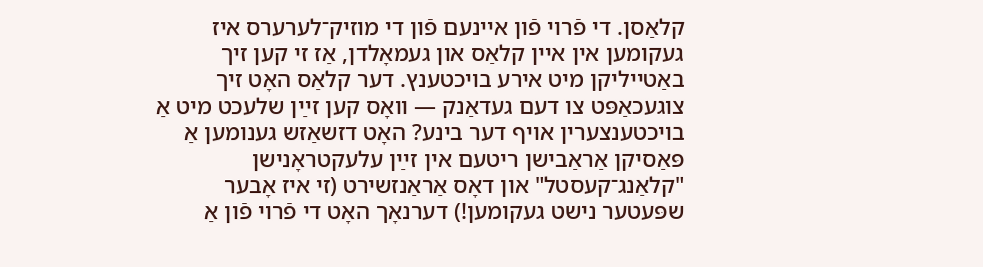קלאַסן. די פֿרוי פֿון איינעם פֿון די מוזיק־לערערס איז געקומען אין איין קלאַס און געמאָלדן, אַז זי קען זיך באַטייליקן מיט אירע בויכטענץ. דער קלאַס האָט זיך צוגעכאַפּט צו דעם געדאַנק — וואָס קען זײַן שלעכט מיט אַ בויכטענצערין אויף דער בינע? האָט דזשאַזש גענומען אַ פּאַסיקן אַראַבישן ריטעם אין זײַן עלעקטראָנישן "קלאַנג־קעסטל" און דאָס אַראַנזשירט (זי איז אָבער שפּעטער נישט געקומען!) דערנאָך האָט די פֿרוי פֿון אַ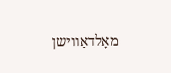מאָלדאַווישן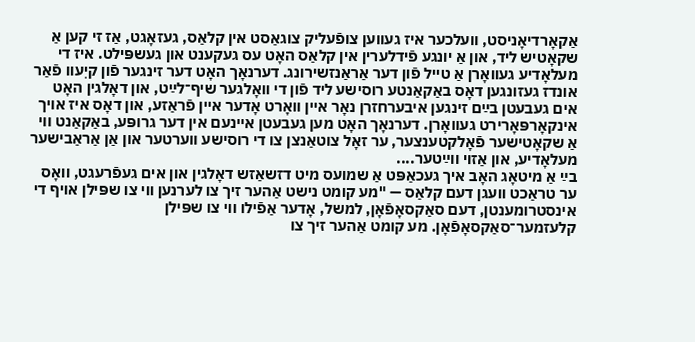אַקאָרדיאָניסט, וועלכער איז געווען צופֿעליק צוגאַסט אין קלאַס, געזאָגט, אַז זי קען אַ שקאָטיש ליד, און אַ יונגע פֿידלערין אין קלאַס האָט עס געקענט און געשפּילט. איז די מעלאָדיע געוואָרן אַ טייל פֿון דער אַראַנזשירונג. דערנאָך האָט דער זינגער פֿון קיִעוו פֿאַר אונדז געזונגען דאָס באַקאַנטע רוסישע ליד פֿון די וואָלגער שיף־לײַט, און דאָלגין האָט אים געבעטן בײַם זינגען איבערחזרן נאָר איין וואָרט אָדער איין פֿראַזע, און דאָס איז אויך אינקאָרפּאָרירט געוואָרן. דערנאָך האָט מען געבעטן איינעם אין דער גרופּע, באַקאַנט ווי אַ שקאָטישער פֿאָלקטענצער, ער זאָל צוטאַנצן צו די רוסישע ווערטער און אַן אַראַבישער מעלאָדיע, און אַזוי ווײַטער....
בײַ אַ מיטאָג האָב איך געכאַפּט אַ שמועס מיט דזשאַזש דאָלגין און אים געפֿרעגט, וואָס ער טראַכט וועגן דעם קלאַס — "מע קומט נישט אַהער זיך צו לערנען ווי צו שפּילן אויף די אינסטרומענטן, דעם סאַקסאָפֿאָן, למשל, אָדער אַפֿילו ווי צו שפּילן קלעזמער־סאַקסאָפֿאָן. מע קומט אַהער זיך צו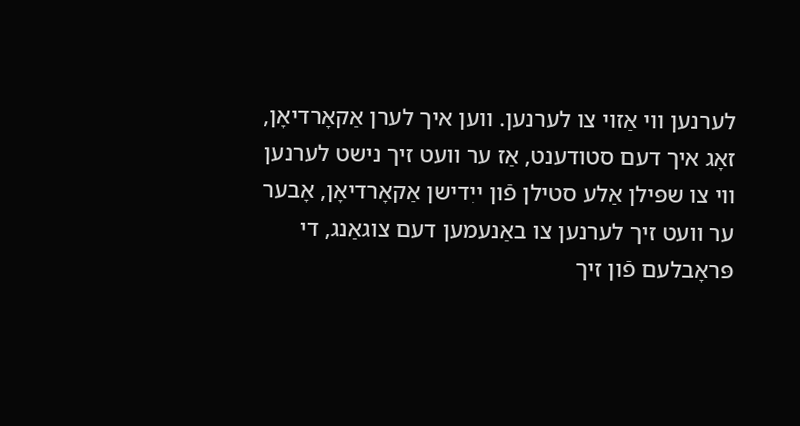לערנען ווי אַזוי צו לערנען. ווען איך לערן אַקאָרדיאָן, זאָג איך דעם סטודענט, אַז ער וועט זיך נישט לערנען ווי צו שפּילן אַלע סטילן פֿון ייִדישן אַקאָרדיאָן, אָבער ער וועט זיך לערנען צו באַנעמען דעם צוגאַנג, די פּראָבלעם פֿון זיך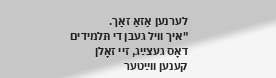לערנען אַזאַ זאַך.
"איך וויל געבן די תּלמידים דאָס געצײַג, זיי זאָלן קענען ווײַטער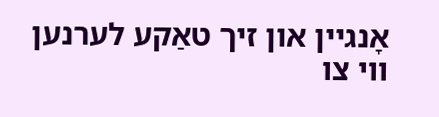אָנגיין און זיך טאַקע לערנען ווי צו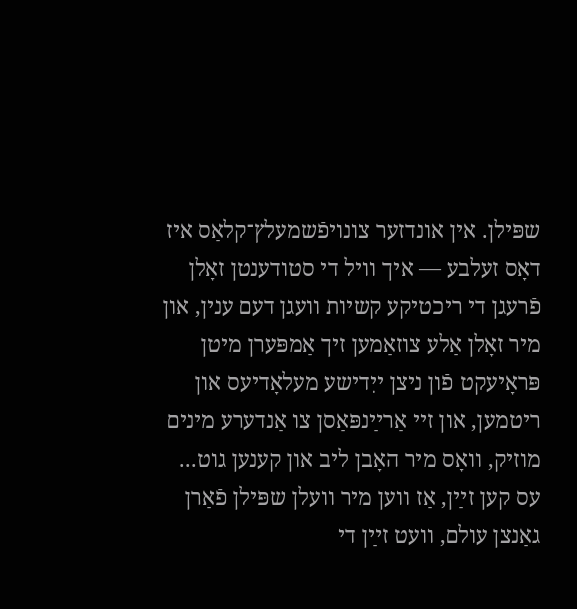שפּילן. אין אונדזער צונויפֿשמעלץ־קלאַס איז דאָס זעלבע — איך וויל די סטודענטן זאָלן פֿרעגן די ריכטיקע קשיות וועגן דעם ענין, און מיר זאָלן אַלע צוזאַמען זיך אַמפּערן מיטן פּראָיעקט פֿון ניצן ייִדישע מעלאָדיעס און ריטמען, און זיי אַרײַנפּאַסן צו אַנדערע מינים מוזיק, וואָס מיר האָבן ליב און קענען גוט... עס קען זײַן, אַז ווען מיר וועלן שפּילן פֿאַרן גאַנצן עולם, וועט זײַן די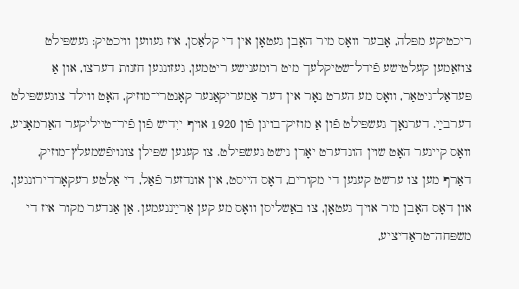ריכטיקע מפּלה, אָבער וואָס מיר האָבן געטאָן אין די קלאַסן, איז געווען וויכטיק: געשפּילט צוזאַמען קעלטישע פֿידל־שטיקלעך מיט רומענישע ריטמען, געזונגען חזנות דערצו, און אַ פּעדאַל־גיטאַר, וואָס מע הערט נאָר אין דער אַמעריקאַנער קאָנטרי־מוזיק, האָט ווילד צוגעשפּילט דערבײַ. דערנאָך געשפּילט פֿון אַ מוזיק־בויגן פֿון 1920 אויף ייִדיש פֿון פֿיר־טייליקער האַרמאָניע, וואָס קיינער האָט שוין הונדערט יאָרן נישט געשפּילט. צו קענען שפּילן צונויפֿשמעלץ־מוזיק, דאַרף מען צו ערשט קענען די מקורים, דאָס הייסט, אין אונדזער פֿאַל, די אַלטע רעקאָרדירונגען, און דאָס האָבן מיר אויך געטאָן, צו באַשליסן וואָס מע קען אַרײַננעמען. אַן אַנדער מקור איז די משפּחה־טראַדיציע,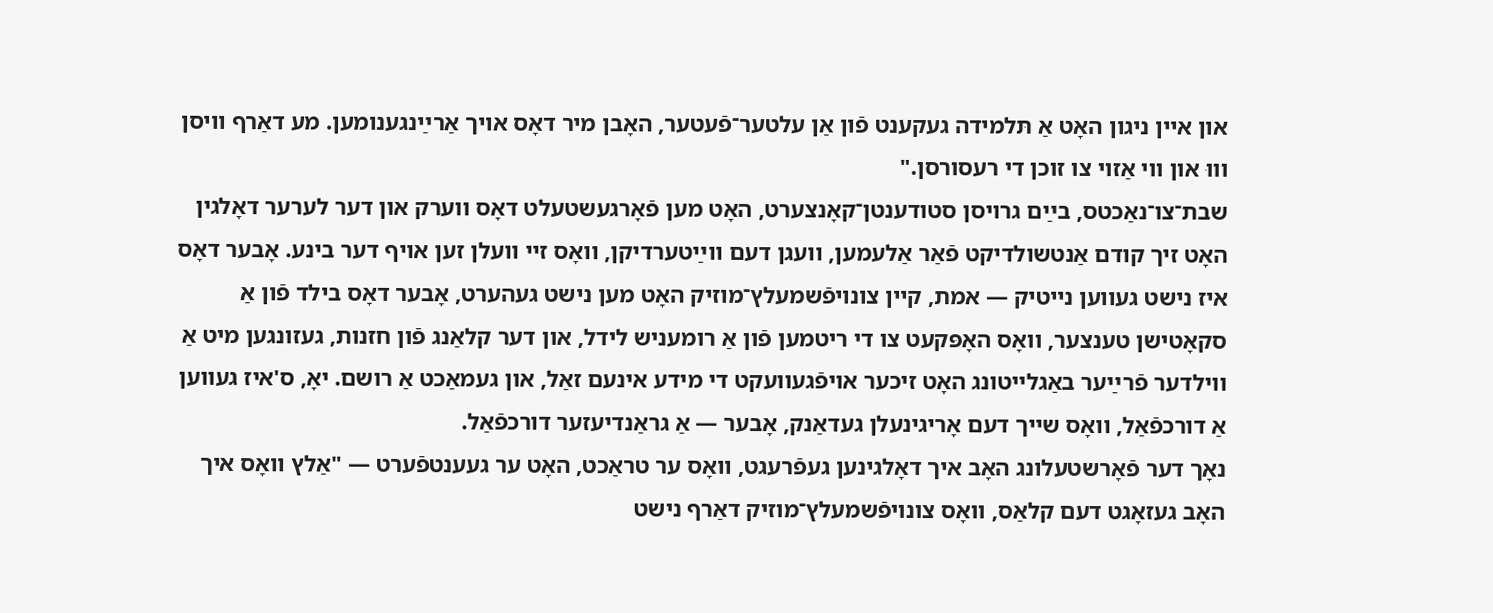און איין ניגון האָט אַ תּלמידה געקענט פֿון אַן עלטער־פֿעטער, האָבן מיר דאָס אויך אַרײַנגענומען. מע דאַרף וויסן וווּ און ווי אַזוי צו זוכן די רעסורסן."
שבת־צו־נאַכטס, בײַם גרויסן סטודענטן־קאָנצערט, האָט מען פֿאָרגעשטעלט דאָס ווערק און דער לערער דאָלגין האָט זיך קודם אַנטשולדיקט פֿאַר אַלעמען, וועגן דעם ווײַטערדיקן, וואָס זיי וועלן זען אויף דער בינע. אָבער דאָס איז נישט געווען נייטיק — אמת, קיין צונויפֿשמעלץ־מוזיק האָט מען נישט געהערט, אָבער דאָס בילד פֿון אַ סקאָטישן טענצער, וואָס האָפּקעט צו די ריטמען פֿון אַ רומעניש לידל, און דער קלאַנג פֿון חזנות, געזונגען מיט אַ ווילדער פֿרײַער באַגלייטונג האָט זיכער אויפֿגעוועקט די מידע אינעם זאַל, און געמאַכט אַ רושם. יאָ, ס'איז געווען אַ דורכפֿאַל, וואָס שייך דעם אָריגינעלן געדאַנק, אָבער — אַ גראַנדיעזער דורכפֿאַל.
נאָך דער פֿאָרשטעלונג האָב איך דאָלגינען געפֿרעגט, וואָס ער טראַכט, האָט ער געענטפֿערט — "אַלץ וואָס איך האָב געזאָגט דעם קלאַס, וואָס צונויפֿשמעלץ־מוזיק דאַרף נישט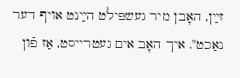זײַן, האָבן מיר געשפּילט הײַנט אויף דער נאַכט". איך האָב אים געטרייסט, אַז פֿון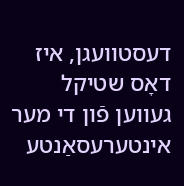דעסטוועגן, איז דאָס שטיקל געווען פֿון די מער אינטערעסאַנטע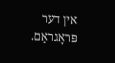אין דער פּראָגראַם.